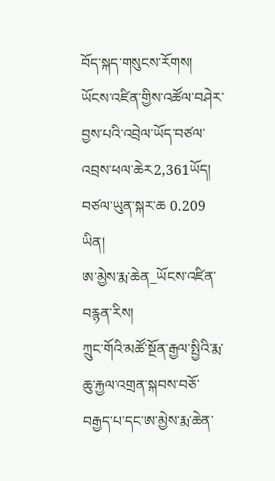བོད་སྐད་གསུངས་རོགས།
ཡོངས་འཛིན་གྱིས་འཚོལ་བཤེར་བྱས་པའི་འབྲེལ་ཡོད་བཙལ་འབྲས་ཕལ་ཆེར2,361ཡོད། བཙལ་ཡུན་སྐར་ཆ 0.209
ཡིན།
ཨ་མྱེས་རྨ་ཆེན_ཡོངས་འཛིན་བརྙན་རིས།
ཀྲུང་གོའི་མཚོ་སྔོན་རྒྱལ་སྤྱིའི་རྨ་ཆུ་རྐྱལ་འགྲན་སྐབས་བཅོ་བརྒྱད་པ་དང་ཨ་མྱེས་རྨ་ཆེན་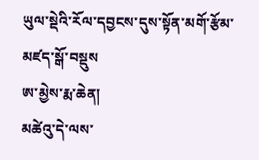ཡུལ་སྡེའི་རོལ་དབྱངས་དུས་སྟོན་མགོ་རྩོམ་མཛད་སྒོ་བསྡུས
ཨ་མྱེས་རྨ་ཆེན།
མཚེའུ་དེ་ལས་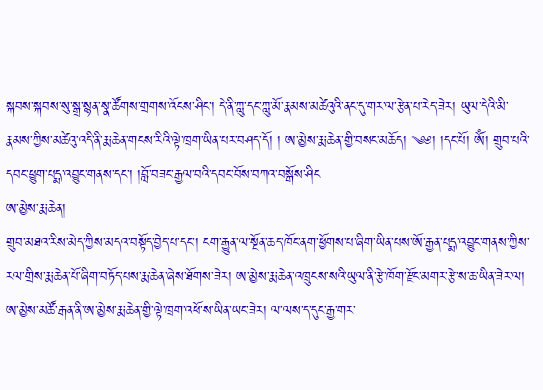སྐབས་སྐབས་སུ་སྒྲ་སྙན་སྣ་ཚོགས་གྲགས་འོངས་ཤིང་། དེ་ནི་ཀླུ་དང་ཀླུ་མོ་རྣམས་མཚེའུའི་ནང་དུ་གར་ལ་རྩེན་པ་རེད་ཟེར། ཡུལ་དེའི་མི་རྣམས་ཀྱིས་མཚེའུ་འདི་ནི་རྨ་ཆེན་གངས་རིའི་ལྟེ་ཁྲག་ཡིན་པར་བཤད་དོ། ། ཨ་མྱེས་རྨ་ཆེན་གྱི་བསང་མཆོད། ༄༅། །དང་པོ། ༀ། གྲུབ་པའི་དབང་ཕྱུག་པདྨ་འབྱུང་གནས་དང་། །བློ་བཟང་རྒྱལ་བའི་དབང་བོས་བཀའ་བསྒོས་ཤིང
ཨ་མྱེས་རྨ་ཆེན།
གྲུབ་མཐའ་རིས་མེད་ཀྱིས་མདའ་བསྟོད་བྱེད་པ་དང་། ངག་རྒྱུན་ལ་སྔོན་ཆད་ཁོང་ནག་ཕྱོགས་པ་ཞིག་ཡིན་པས་ཨོ་རྒྱན་པདྨ་འབྱུང་གནས་ཀྱིས་རལ་གྲིས་རྨ་ཆེན་པོ་ཞིག་བཏོད་པས་རྨ་ཆེན་ཞེས་ཐོགས་ཟེར། ཨ་མྱེས་རྨ་ཆེན་འཁྲུངས་སའི་ཡུལ་ནི་རྩེ་ཁོག་རྫོང་མགར་རྩེ་ས་ཆ་ཡིན་ཟེར་ལ། ཨ་མྱེས་མཚོ་རྒན་ནི་ཨ་མྱེས་རྨ་ཆེན་གྱི་ལྟེ་ཁྲག་འཕོ་ས་ཡིན་ཡང་ཟེར། ལ་ལས་ད་དུང་རྒྱ་གར་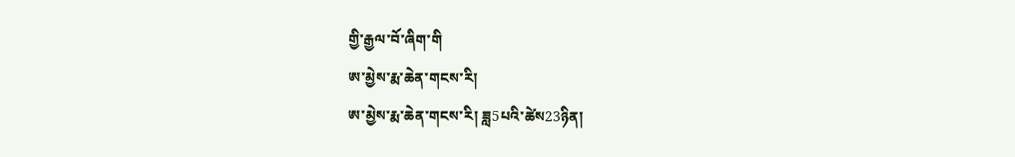གྱི་རྒྱལ་བོ་ཞིག་གི
ཨ་མྱེས་རྨ་ཆེན་གངས་རི།
ཨ་མྱེས་རྨ་ཆེན་གངས་རི། ཟླ5པའི་ཚེས23ཉིན།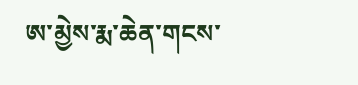ཨ་མྱེས་རྨ་ཆེན་གངས་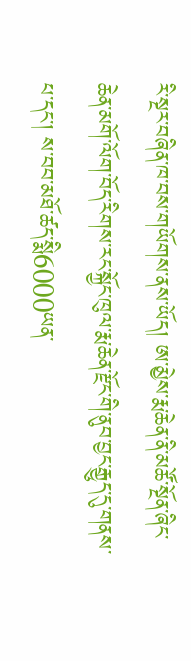རི་སྔར་བཞིན་ཁ་བས་གཡོགས་ནས་ཡོད། ཨ་མྱེས་རྨ་ཆེན་ནི་མཚོ་སྔོན་ཞིང་ཆེན་མགོ་ལོག་བོད་རིགས་རང་སྐྱོང་ཁུལ་རྨ་ཆེན་རྫོང་གི་ནུབ་བྱང་རྒྱུད་དུ་གནས་པ་དང་། ས་བབ་མཐོ་ཚད་སྨི6000ཡན་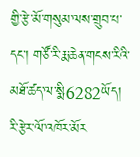གྱི་རྩེ་མོ་གསུམ་ལས་གྲུབ་པ་དང་། གཙོ་རི་རྨ་ཆེན་གངས་རིའི་མཐོ་ཚད་ལ་སྨི6282ཡོད། རི་རྩེར་ལོ་འཁོར་མོར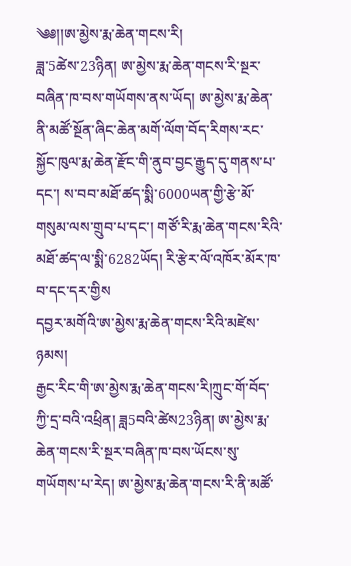༄༅།།ཨ་མྱེས་རྨ་ཆེན་གངས་རི།
ཟླ་5ཚེས་23ཉིན། ཨ་མྱེས་རྨ་ཆེན་གངས་རི་སྔར་བཞིན་ཁ་བས་གཡོགས་ནས་ཡོད། ཨ་མྱེས་རྨ་ཆེན་ནི་མཚོ་སྔོན་ཞིང་ཆེན་མགོ་ལོག་བོད་རིགས་རང་སྐྱོང་ཁུལ་རྨ་ཆེན་རྫོང་གི་ནུབ་བྱང་རྒྱུད་དུ་གནས་པ་དང་། ས་བབ་མཐོ་ཚད་སྨི་6000ཡན་གྱི་རྩེ་མོ་གསུམ་ལས་གྲུབ་པ་དང་། གཙོ་རི་རྨ་ཆེན་གངས་རིའི་མཐོ་ཚད་ལ་སྨི་6282ཡོད། རི་རྩེར་ལོ་འཁོར་མོར་ཁ་བ་དང་དར་གྱིས
དབྱར་མགོའི་ཨ་མྱེས་རྨ་ཆེན་གངས་རིའི་མཛེས་ཉམས།
རྒྱང་རིང་གི་ཨ་མྱེས་རྨ་ཆེན་གངས་རི།ཀྲུང་གོ་བོད་ཀྱི་དྲ་བའི་འཕྲིན། ཟླ5བའི་ཚེས23ཉིན། ཨ་མྱེས་རྨ་ཆེན་གངས་རི་སྔར་བཞིན་ཁ་བས་ཡོངས་སུ་གཡོགས་པ་རེད། ཨ་མྱེས་རྨ་ཆེན་གངས་རི་ནི་མཚོ་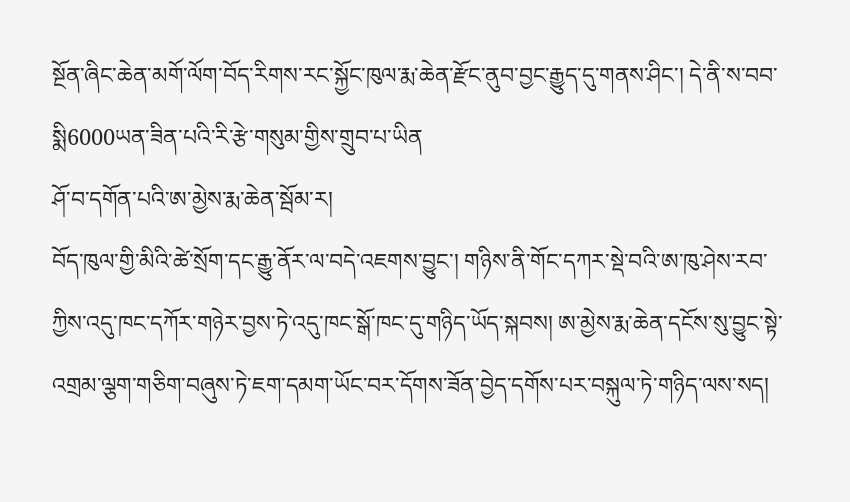སྔོན་ཞིང་ཆེན་མགོ་ལོག་བོད་རིགས་རང་སྐྱོང་ཁུལ་རྨ་ཆེན་རྫོང་ནུབ་བྱང་རྒྱུད་དུ་གནས་ཤིང་། དེ་ནི་ས་བབ་སྨི6000ཡན་ཟིན་པའི་རི་རྩེ་གསུམ་གྱིས་གྲུབ་པ་ཡིན
ཤོ་བ་དགོན་པའི་ཨ་མྱེས་རྨ་ཆེན་སྦོམ་ར།
བོད་ཁུལ་གྱི་མིའི་ཚེ་སྲོག་དང་རྒྱུ་ནོར་ལ་བདེ་འཇགས་བྱུང་། གཉིས་ནི་གོང་དཀར་སྡེ་བའི་ཨ་ཁུ་ཤེས་རབ་ཀྱིས་འདུ་ཁང་དཀོར་གཉེར་བྱས་ཏེ་འདུ་ཁང་སྒོ་ཁང་དུ་གཉིད་ཡོད་སྐབས། ཨ་མྱེས་རྨ་ཆེན་དངོས་སུ་བྱུང་སྟེ་འགྲམ་ལྕག་གཅིག་བཞུས་ཏེ་ཇག་དམག་ཡོང་བར་དོགས་ཟོན་བྱེད་དགོས་པར་བསྐུལ་ཏེ་གཉིད་ལས་སད།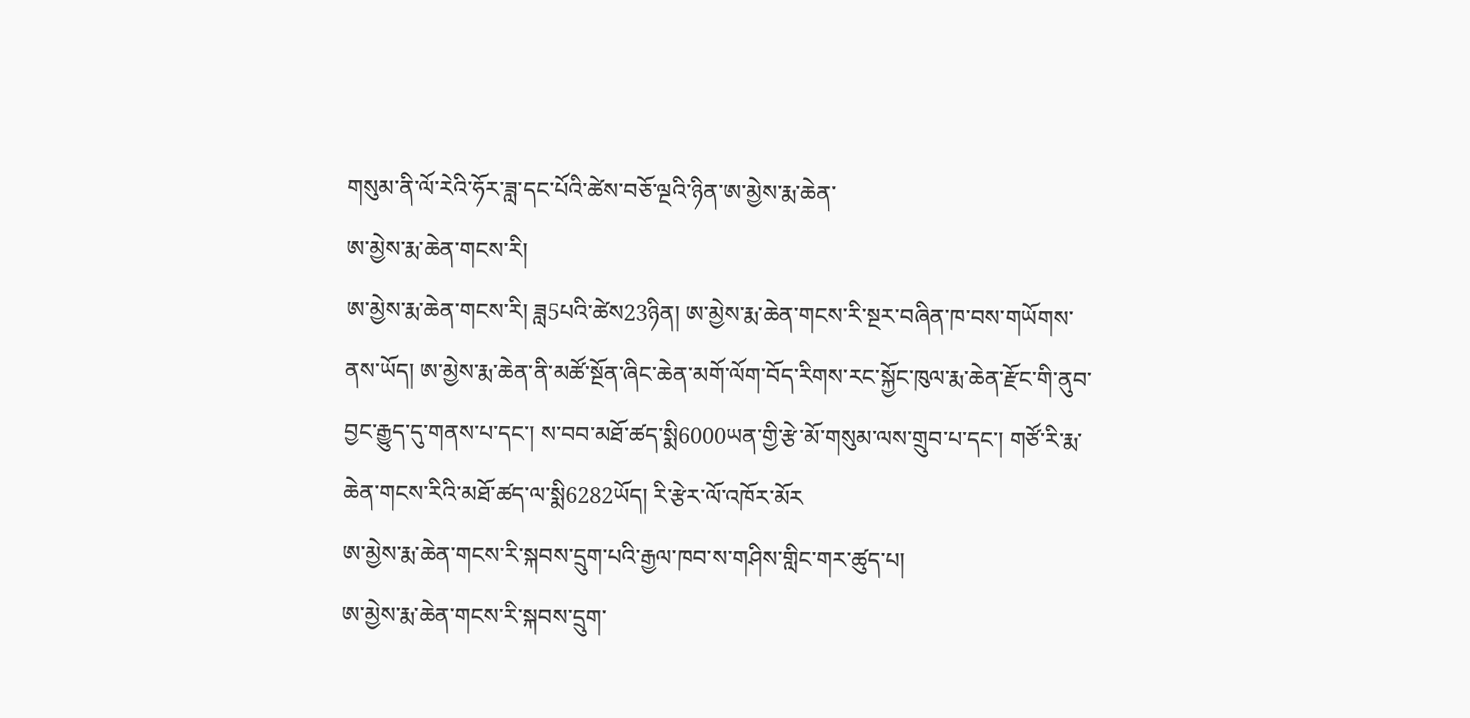གསུམ་ནི་ལོ་རེའི་ཧོར་ཟླ་དང་པོའི་ཚེས་བཅོ་ལྔའི་ཉིན་ཨ་མྱེས་རྨ་ཆེན་
ཨ་མྱེས་རྨ་ཆེན་གངས་རི།
ཨ་མྱེས་རྨ་ཆེན་གངས་རི། ཟླ5པའི་ཚེས23ཉིན། ཨ་མྱེས་རྨ་ཆེན་གངས་རི་སྔར་བཞིན་ཁ་བས་གཡོགས་ནས་ཡོད། ཨ་མྱེས་རྨ་ཆེན་ནི་མཚོ་སྔོན་ཞིང་ཆེན་མགོ་ལོག་བོད་རིགས་རང་སྐྱོང་ཁུལ་རྨ་ཆེན་རྫོང་གི་ནུབ་བྱང་རྒྱུད་དུ་གནས་པ་དང་། ས་བབ་མཐོ་ཚད་སྨི6000ཡན་གྱི་རྩེ་མོ་གསུམ་ལས་གྲུབ་པ་དང་། གཙོ་རི་རྨ་ཆེན་གངས་རིའི་མཐོ་ཚད་ལ་སྨི6282ཡོད། རི་རྩེར་ལོ་འཁོར་མོར
ཨ་མྱེས་རྨ་ཆེན་གངས་རི་སྐབས་དྲུག་པའི་རྒྱལ་ཁབ་ས་གཤིས་གླིང་གར་ཚུད་པ།
ཨ་མྱེས་རྨ་ཆེན་གངས་རི་སྐབས་དྲུག་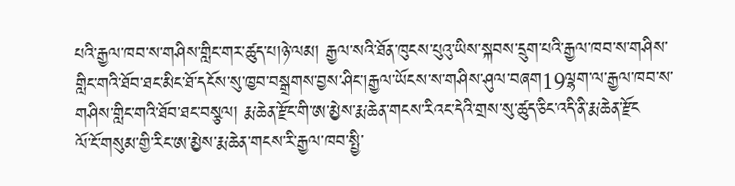པའི་རྒྱལ་ཁབ་ས་གཤིས་གླིང་གར་ཚུད་པ།ཉེ་ལམ། རྒྱལ་སའི་ཐོན་ཁུངས་པུའུ་ཡིས་སྐབས་དྲུག་པའི་རྒྱལ་ཁབ་ས་གཤིས་གླིང་གའི་ཐོབ་ཐང་མིང་ཐོ་དངོས་སུ་ཁྱབ་བསྒྲགས་བྱས་ཤིང་།རྒྱལ་ཡོངས་ས་གཤིས་ཤུལ་བཞག19ལྷག་ལ་རྒྱལ་ཁབ་ས་གཤིས་གླིང་གའི་ཐོབ་ཐང་བསྩལ། རྨ་ཆེན་རྫོང་གི་ཨ་མྱེས་རྨ་ཆེན་གངས་རིའང་དེའི་གྲས་སུ་ཚུད་ཅིང་འདི་ནི་རྨ་ཆེན་རྫོང
ལོ་ངོ་གསུམ་གྱི་རིང་ཨ་མྱེས་རྨ་ཆེན་གངས་རི་རྒྱལ་ཁབ་སྤྱི་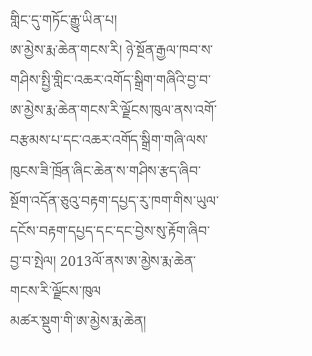གླིང་དུ་གཏོང་རྒྱུ་ཡིན་པ།
ཨ་མྱེས་རྨ་ཆེན་གངས་རི། ཉེ་སྔོན་རྒྱལ་ཁབ་ས་གཤིས་སྤྱི་གླིང་འཆར་འགོད་སྒྲིག་གཞིའི་བྱ་བ་ཨ་མྱེས་རྨ་ཆེན་གངས་རི་ལྗོངས་ཁུལ་ནས་འགོ་བརྩམས་པ་དང་འཆར་འགོད་སྒྲིག་གཞི་ལས་ཁུངས་ཟི་ཁྲོན་ཞིང་ཆེན་ས་གཤིས་རྩད་ཞིབ་སྔོག་འདོན་ཅུའུ་བརྟག་དཔྱད་རུ་ཁག་གིས་ཡུལ་དངོས་བརྟག་དཔྱད་དང་དང་བྱེས་སུ་རྟོག་ཞིབ་བྱ་བ་སྤེལ། 2013ལོ་ནས་ཨ་མྱེས་རྨ་ཆེན་གངས་རི་ལྗོངས་ཁུལ
མཚར་སྡུག་གི་ཨ་མྱེས་རྨ་ཆེན།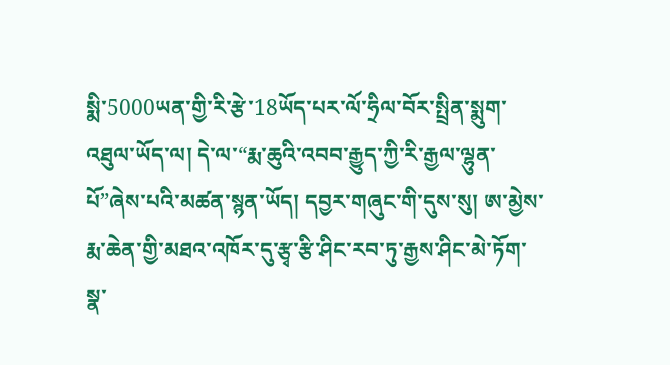སྨི་5000ཡན་གྱི་རི་རྩེ་18ཡོད་པར་ལོ་ཧྲིལ་བོར་སྤྲིན་སྨུག་འཐུལ་ཡོད་ལ། དེ་ལ་“རྨ་ཆུའི་འབབ་རྒྱུད་ཀྱི་རི་རྒྱལ་ལྷུན་པོ”ཞེས་པའི་མཚན་སྙན་ཡོད། དབྱར་གཞུང་གི་དུས་སུ། ཨ་མྱེས་རྨ་ཆེན་གྱི་མཐའ་འཁོར་དུ་རྩྭ་རྩི་ཤིང་རབ་ཏུ་རྒྱས་ཤིང་མེ་ཏོག་སྣ་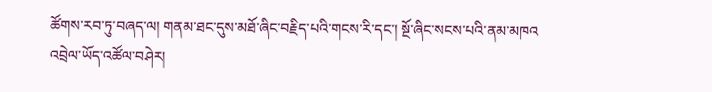ཚོགས་རབ་ཏུ་བཞད་ལ། གནམ་ཐང་དུས་མཐོ་ཞིང་བརྗིད་པའི་གངས་རི་དང་། སྔོ་ཞིང་སངས་པའི་ནམ་མཁའ
འབྲེལ་ཡོད་འཚོལ་བཤེར།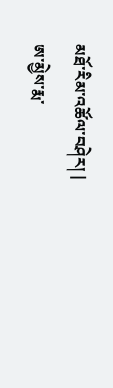མཐོ་རིམ་འཚོལ་བཤེར། |
ཨ་མྱེས་རྨ་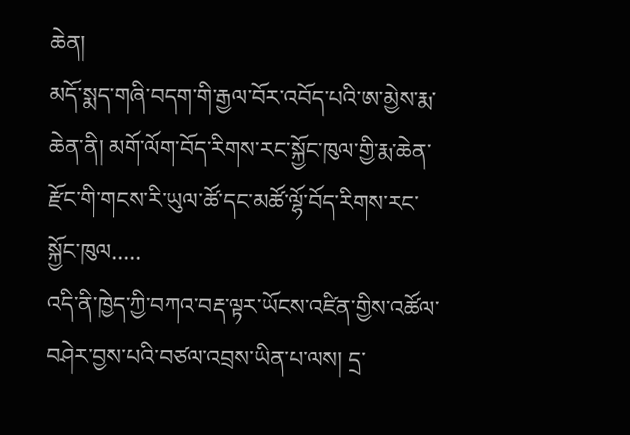ཆེན།
མདོ་སྨད་གཞི་བདག་གི་རྒྱལ་བོར་འབོད་པའི་ཨ་མྱེས་རྨ་ཆེན་ནི། མགོ་ལོག་བོད་རིགས་རང་སྐྱོང་ཁུལ་གྱི་རྨ་ཆེན་རྫོང་གི་གངས་རི་ཡུལ་ཚོ་དང་མཚོ་ལྷོ་བོད་རིགས་རང་སྐྱོང་ཁུལ.....
འདི་ནི་ཁྱེད་ཀྱི་བཀའ་བརྡ་ལྟར་ཡོངས་འཛིན་གྱིས་འཚོལ་བཤེར་བྱས་པའི་བཙལ་འབྲས་ཡིན་པ་ལས། དྲ་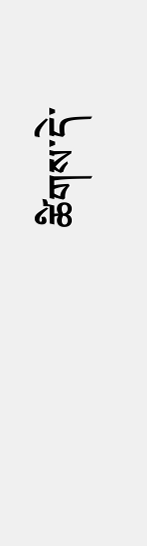ཚིགས་དེ་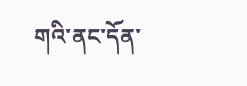གའི་ནང་དོན་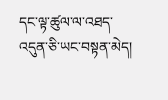དང་ལྟ་ཚུལ་ལ་འཐད་འདུན་ཅི་ཡང་བསྟན་མེད།